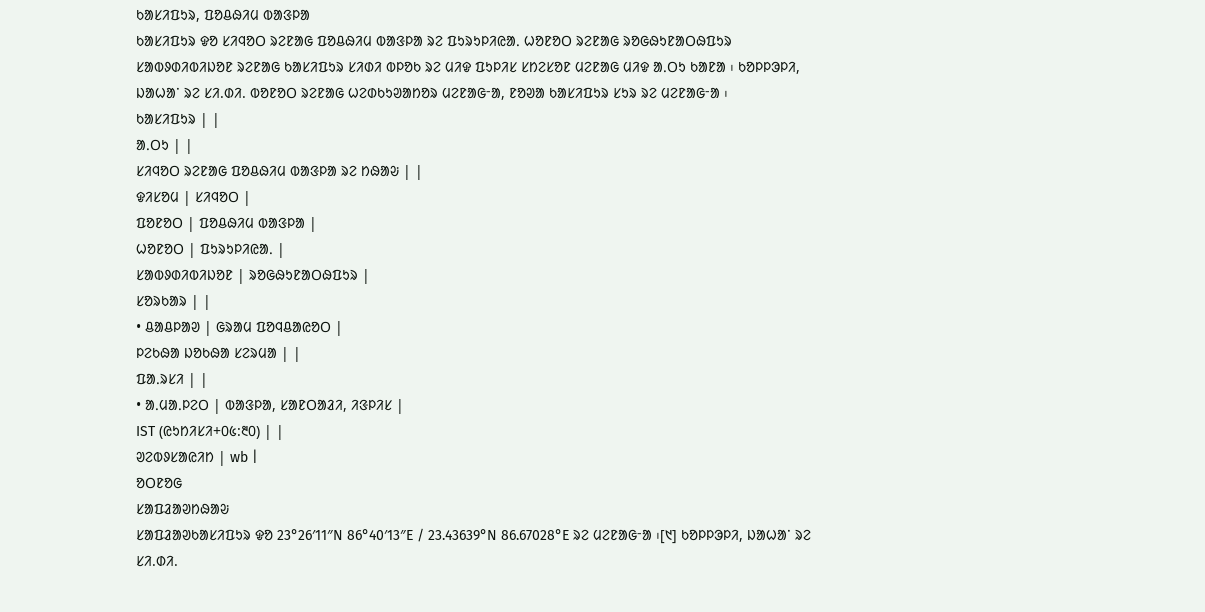ᱠᱟᱥᱤᱯᱩᱨ, ᱯᱚᱪᱷᱤᱢ ᱵᱟᱝᱞᱟ
ᱠᱟᱥᱤᱯᱩᱨ ᱫᱚ ᱥᱤᱧᱚᱛ ᱨᱮᱱᱟᱜ ᱯᱚᱪᱷᱤᱢ ᱵᱟᱝᱞᱟ ᱨᱮ ᱯᱩᱨᱩᱞᱤᱭᱟᱹ ᱦᱚᱱᱚᱛ ᱨᱮᱱᱟᱜ ᱨᱚᱜᱷᱩᱱᱟᱛᱷᱯᱩᱨ ᱥᱟᱵᱽᱰᱤᱵᱤᱡᱚᱱ ᱨᱮᱱᱟᱜ ᱠᱟᱥᱤᱯᱩᱨ ᱥᱤᱰᱤ ᱵᱞᱚᱠ ᱨᱮ ᱢᱤᱫ ᱯᱩᱞᱤᱥ ᱥᱴᱮᱥᱚᱱ ᱢᱮᱱᱟᱜ ᱢᱤᱫ ᱟᱹᱛᱩ ᱠᱟᱱᱟ ᱾ ᱠᱚᱞᱞᱳᱞᱤ, ᱡᱟᱦᱟᱸ ᱨᱮ ᱥᱤ.ᱰᱤ. ᱵᱚᱱᱚᱛ ᱨᱮᱱᱟᱜ ᱦᱮᱰᱠᱩᱣᱟᱴᱚᱨ ᱢᱮᱱᱟᱜᱼᱟ, ᱱᱚᱣᱟ ᱠᱟᱥᱤᱯᱩᱨ ᱥᱩᱨ ᱨᱮ ᱢᱮᱱᱟᱜᱼᱟ ᱾
ᱠᱟᱥᱤᱯᱩᱨ | |
ᱟᱹᱛᱩ | |
ᱥᱤᱧᱚᱛ ᱨᱮᱱᱟᱜ ᱯᱚᱪᱷᱤᱢ ᱵᱟᱝᱞᱟ ᱨᱮ ᱴᱷᱟᱶ | |
ᱫᱤᱥᱚᱢ | ᱥᱤᱧᱚᱛ |
ᱯᱚᱱᱚᱛ | ᱯᱚᱪᱷᱤᱢ ᱵᱟᱝᱞᱟ |
ᱦᱚᱱᱚᱛ | ᱯᱩᱨᱩᱞᱤᱭᱟᱹ |
ᱥᱟᱵᱽᱰᱤᱵᱤᱡᱚᱱ | ᱨᱚᱜᱷᱩᱱᱟᱛᱷᱯᱩᱨ |
ᱥᱚᱨᱠᱟᱨ | |
• ᱪᱟᱪᱞᱟᱣ | ᱜᱨᱟᱢ ᱯᱚᱧᱪᱟᱭᱚᱛ |
ᱞᱮᱠᱷᱟ ᱡᱚᱠᱷᱟ ᱥᱮᱨᱢᱟ | |
ᱯᱟᱹᱨᱥᱤ | |
• ᱟᱹᱢᱟᱹᱞᱮᱛ | ᱵᱟᱝᱞᱟ, ᱥᱟᱱᱛᱟᱲᱤ, ᱤᱝᱞᱤᱥ |
IST (ᱭᱩᱴᱤᱥᱤ+᱐᱕:᱓᱐) | |
ᱣᱮᱵᱽᱥᱟᱭᱤᱴ | wb |
ᱚᱛᱱᱚᱜ
ᱥᱟᱯᱲᱟᱣᱴᱷᱟᱶ
ᱥᱟᱯᱲᱟᱣᱠᱟᱥᱤᱯᱩᱨ ᱫᱚ 23°26′11″N 86°40′13″E / 23.43639°N 86.67028°E ᱨᱮ ᱢᱮᱱᱟᱜᱼᱟ ᱾[᱑] ᱠᱚᱞᱞᱳᱞᱤ, ᱡᱟᱦᱟᱸ ᱨᱮ ᱥᱤ.ᱰᱤ.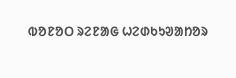ᱵᱚᱱᱚᱛ ᱨᱮᱱᱟᱜ ᱦᱮᱰᱠᱩᱣᱟᱴᱚᱨ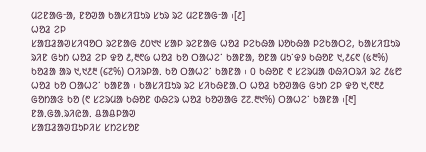ᱢᱮᱱᱟᱜᱼᱟ, ᱱᱚᱣᱟ ᱠᱟᱥᱤᱯᱩᱨ ᱥᱩᱨ ᱨᱮ ᱢᱮᱱᱟᱜᱼᱟ ᱾[᱒]
ᱦᱚᱲ ᱮᱞ
ᱥᱟᱯᱲᱟᱣᱥᱤᱧᱚᱛ ᱨᱮᱱᱟᱜ ᱒᱐᱑᱑ ᱥᱟᱞ ᱨᱮᱱᱟᱜ ᱦᱚᱲ ᱞᱮᱠᱷᱟ ᱡᱚᱠᱷᱟ ᱞᱮᱠᱟᱛᱮ, ᱠᱟᱥᱤᱯᱩᱨ ᱨᱤᱱ ᱜᱩᱴ ᱦᱚᱲ ᱮᱞ ᱫᱚ ᱒,᱓᱖᱙ ᱦᱚᱲ ᱠᱚ ᱛᱟᱦᱮᱸ ᱠᱟᱱᱟ, ᱚᱱᱟ ᱢᱩᱸᱫᱽ ᱠᱷᱚᱱ ᱑,᱒᱔᱖ (᱕᱓%) ᱠᱚᱲᱟ ᱟᱨ ᱑,᱑᱒᱓ (᱔᱗%) ᱛᱤᱨᱞᱟᱹ ᱠᱚ ᱛᱟᱦᱮᱸ ᱠᱟᱱᱟ ᱾ ᱐ ᱠᱷᱚᱱ ᱖ ᱥᱮᱨᱢᱟ ᱵᱷᱤᱛᱨᱤ ᱨᱮ ᱒᱕᱘ ᱦᱚᱲ ᱠᱚ ᱛᱟᱦᱮᱸ ᱠᱟᱱᱟ ᱾ ᱠᱟᱥᱤᱯᱩᱨ ᱨᱮ ᱥᱤᱠᱷᱱᱟᱹᱛ ᱦᱚᱲ ᱠᱚᱣᱟᱜ ᱜᱩᱴ ᱮᱞ ᱫᱚ ᱑,᱖᱓᱒ ᱜᱚᱴᱟᱝ ᱠᱚ (᱖ ᱥᱮᱨᱢᱟ ᱠᱷᱚᱱ ᱰᱷᱮᱨ ᱦᱚᱲ ᱠᱚᱣᱟᱜ ᱗᱗.᱓᱑%) ᱛᱟᱦᱮᱸ ᱠᱟᱱᱟ ᱾[᱓]
ᱱᱟᱹᱜᱟᱹᱨᱤᱭᱟᱹ ᱪᱟᱪᱞᱟᱣ
ᱥᱟᱯᱲᱟᱣᱯᱩᱞᱤᱥ ᱥᱴᱮᱥᱚᱱ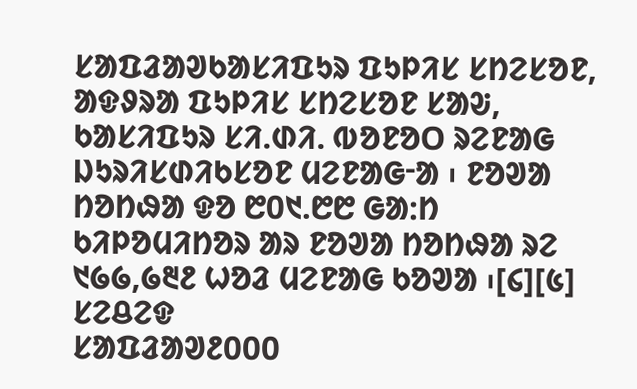ᱥᱟᱯᱲᱟᱣᱠᱟᱥᱤᱯᱩᱨ ᱯᱩᱞᱤᱥ ᱥᱴᱮᱥᱚᱱ, ᱟᱫᱽᱨᱟ ᱯᱩᱞᱤᱥ ᱥᱴᱮᱥᱚᱱ ᱥᱟᱶ, ᱠᱟᱥᱤᱯᱩᱨ ᱥᱤ.ᱰᱤ. ᱵᱚᱱᱚᱛ ᱨᱮᱱᱟᱜ ᱡᱩᱨᱤᱥᱰᱤᱠᱥᱚᱱ ᱢᱮᱱᱟᱜᱼᱟ ᱾ ᱱᱚᱣᱟ ᱴᱚᱴᱷᱟ ᱫᱚ ᱘᱐᱑.᱘᱘ ᱜᱟᱺᱴ ᱠᱤᱞᱚᱢᱤᱴᱚᱨ ᱟᱨ ᱱᱚᱣᱟ ᱴᱚᱴᱷᱟ ᱨᱮ ᱑᱙᱙,᱙᱓᱒ ᱦᱚᱲ ᱢᱮᱱᱟᱜ ᱠᱚᱣᱟ ᱾[᱔][᱕]
ᱥᱮᱪᱮᱫ
ᱥᱟᱯᱲᱟᱣ᱒᱐᱐᱐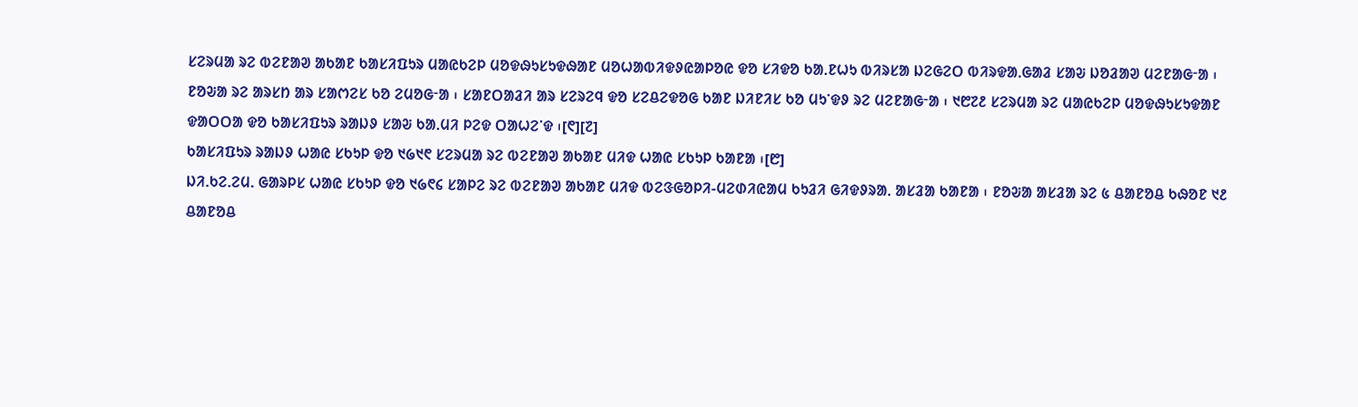ᱥᱮᱨᱢᱟ ᱨᱮ ᱵᱮᱱᱟᱣ ᱟᱠᱟᱱ ᱠᱟᱥᱤᱯᱩᱨ ᱢᱟᱭᱠᱮᱞ ᱢᱚᱫᱷᱩᱥᱩᱫᱷᱟᱱ ᱢᱚᱦᱟᱵᱤᱫᱽᱭᱟᱞᱚᱭ ᱫᱚ ᱥᱤᱫᱚ ᱠᱟᱹᱱᱦᱩ ᱵᱤᱨᱥᱟ ᱡᱮᱜᱮᱛ ᱵᱤᱨᱫᱟᱹᱜᱟᱲ ᱥᱟᱶ ᱡᱚᱲᱟᱣ ᱢᱮᱱᱟᱜᱼᱟ ᱾ ᱱᱚᱶᱟ ᱨᱮ ᱟᱨᱥᱴ ᱟᱨ ᱥᱟᱬᱮᱥ ᱠᱚ ᱮᱢᱚᱜᱼᱟ ᱾ ᱥᱟᱱᱛᱟᱲᱤ ᱟᱨ ᱥᱮᱨᱮᱧ ᱫᱚ ᱥᱮᱪᱮᱫᱚᱜ ᱠᱟᱱ ᱡᱤᱱᱤᱥ ᱠᱚ ᱢᱩᱸᱫᱽ ᱨᱮ ᱢᱮᱱᱟᱜᱼᱟ ᱾ ᱑᱘᱗᱒ ᱥᱮᱨᱢᱟ ᱨᱮ ᱢᱟᱭᱠᱮᱞ ᱢᱚᱫᱷᱩᱥᱩᱫᱟᱱ ᱫᱟᱛᱛᱟ ᱫᱚ ᱠᱟᱥᱤᱯᱩᱨ ᱨᱟᱡᱽ ᱥᱟᱶ ᱠᱟᱹᱢᱤ ᱞᱮᱫ ᱛᱟᱦᱮᱸᱫ ᱾[᱖][᱗]
ᱠᱟᱥᱤᱯᱩᱨ ᱨᱟᱡᱽ ᱦᱟᱭ ᱥᱠᱩᱞ ᱫᱚ ᱑᱙᱑᱖ ᱥᱮᱨᱢᱟ ᱨᱮ ᱵᱮᱱᱟᱣ ᱟᱠᱟᱱ ᱢᱤᱫ ᱦᱟᱭ ᱥᱠᱩᱞ ᱠᱟᱱᱟ ᱾[᱘]
ᱡᱤ.ᱠᱮ.ᱮᱢ. ᱜᱟᱨᱞᱥ ᱦᱟᱭ ᱥᱠᱩᱞ ᱫᱚ ᱑᱙᱖᱔ ᱥᱟᱞᱮ ᱨᱮ ᱵᱮᱱᱟᱣ ᱟᱠᱟᱱ ᱢᱤᱫ ᱵᱮᱝᱜᱚᱞᱤ-ᱢᱮᱰᱤᱭᱟᱢ ᱠᱩᱲᱤ ᱜᱤᱫᱽᱨᱟᱹ ᱟᱥᱲᱟ ᱠᱟᱱᱟ ᱾ ᱱᱚᱶᱟ ᱟᱥᱲᱟ ᱨᱮ ᱕ ᱪᱟᱱᱚᱪ ᱠᱷᱚᱱ ᱑᱒ ᱪᱟᱱᱚᱪ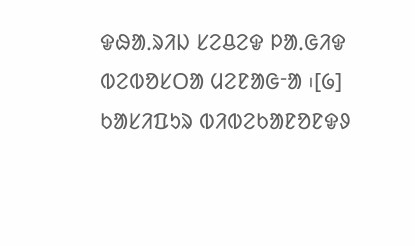ᱫᱷᱟᱹᱨᱤᱡ ᱥᱮᱪᱮᱫ ᱞᱟᱹᱜᱤᱫ ᱵᱮᱵᱚᱥᱛᱟ ᱢᱮᱱᱟᱜᱼᱟ ᱾[᱙]
ᱠᱟᱥᱤᱯᱩᱨ ᱵᱤᱵᱮᱠᱟᱱᱚᱱᱫᱽ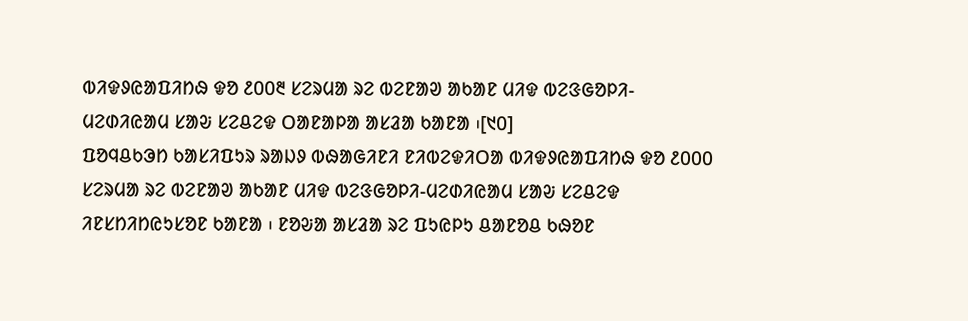ᱵᱤᱫᱽᱭᱟᱯᱤᱴᱷ ᱫᱚ ᱒᱐᱐᱓ ᱥᱮᱨᱢᱟ ᱨᱮ ᱵᱮᱱᱟᱣ ᱟᱠᱟᱱ ᱢᱤᱫ ᱵᱮᱝᱜᱚᱞᱤ-ᱢᱮᱰᱤᱭᱟᱢ ᱥᱟᱶ ᱥᱮᱪᱮᱫ ᱛᱟᱱᱟᱞᱟ ᱟᱥᱲᱟ ᱠᱟᱱᱟ ᱾[᱑᱐]
ᱯᱚᱧᱪᱠᱳᱴ ᱠᱟᱥᱤᱯᱩᱨ ᱨᱟᱡᱽ ᱵᱷᱟᱜᱤᱱᱤ ᱱᱤᱵᱮᱫᱤᱛᱟ ᱵᱤᱫᱽᱭᱟᱯᱤᱴᱷ ᱫᱚ ᱒᱐᱐᱐ ᱥᱮᱨᱢᱟ ᱨᱮ ᱵᱮᱱᱟᱣ ᱟᱠᱟᱱ ᱢᱤᱫ ᱵᱮᱝᱜᱚᱞᱤ-ᱢᱮᱰᱤᱭᱟᱢ ᱥᱟᱶ ᱥᱮᱪᱮᱫ ᱤᱱᱥᱴᱤᱴᱭᱩᱥᱚᱱ ᱠᱟᱱᱟ ᱾ ᱱᱚᱶᱟ ᱟᱥᱲᱟ ᱨᱮ ᱯᱩᱭᱞᱩ ᱪᱟᱱᱚᱪ ᱠᱷᱚᱱ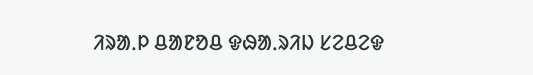ᱤᱨᱟᱹᱞ ᱪᱟᱱᱚᱪ ᱫᱷᱟᱹᱨᱤᱡ ᱥᱮᱪᱮᱫ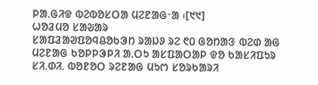ᱞᱟᱹᱜᱤᱫ ᱵᱮᱵᱚᱥᱛᱟ ᱢᱮᱱᱟᱜᱼᱟ ᱾[᱑᱑]
ᱦᱚᱲᱢᱚ ᱥᱟᱶᱟᱨ
ᱥᱟᱯᱲᱟᱣᱯᱚᱧᱪᱚᱠᱳᱴ ᱨᱟᱡᱽ ᱨᱮ ᱖᱐ ᱜᱚᱴᱟᱝ ᱵᱮᱰ ᱟᱜ ᱢᱮᱱᱟᱜ ᱠᱚᱞᱞᱳᱞᱤ ᱟᱹᱛᱩ ᱟᱥᱯᱟᱛᱟᱞ ᱫᱚ ᱠᱟᱥᱤᱯᱩᱨ ᱥᱤ.ᱰᱤ. ᱵᱚᱱᱚᱛ ᱨᱮᱱᱟᱜ ᱢᱩᱬ ᱥᱚᱨᱠᱟᱨᱤ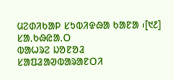ᱢᱮᱰᱤᱠᱟᱞ ᱥᱩᱵᱤᱫᱷᱟ ᱠᱟᱱᱟ ᱾[᱑᱒]
ᱥᱟᱹᱠᱷᱭᱟᱹᱛ
ᱵᱟᱦᱨᱮ ᱡᱚᱱᱚᱲ
ᱥᱟᱯᱲᱟᱣᱵᱟᱨᱟᱱᱛᱤ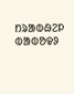ᱴᱨᱟᱵᱷᱮᱞ ᱵᱟᱵᱚᱫᱽ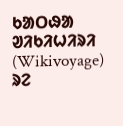ᱠᱟᱛᱷᱟ ᱣᱤᱠᱤᱦᱤᱨᱤ (Wikivoyage) ᱨᱮ